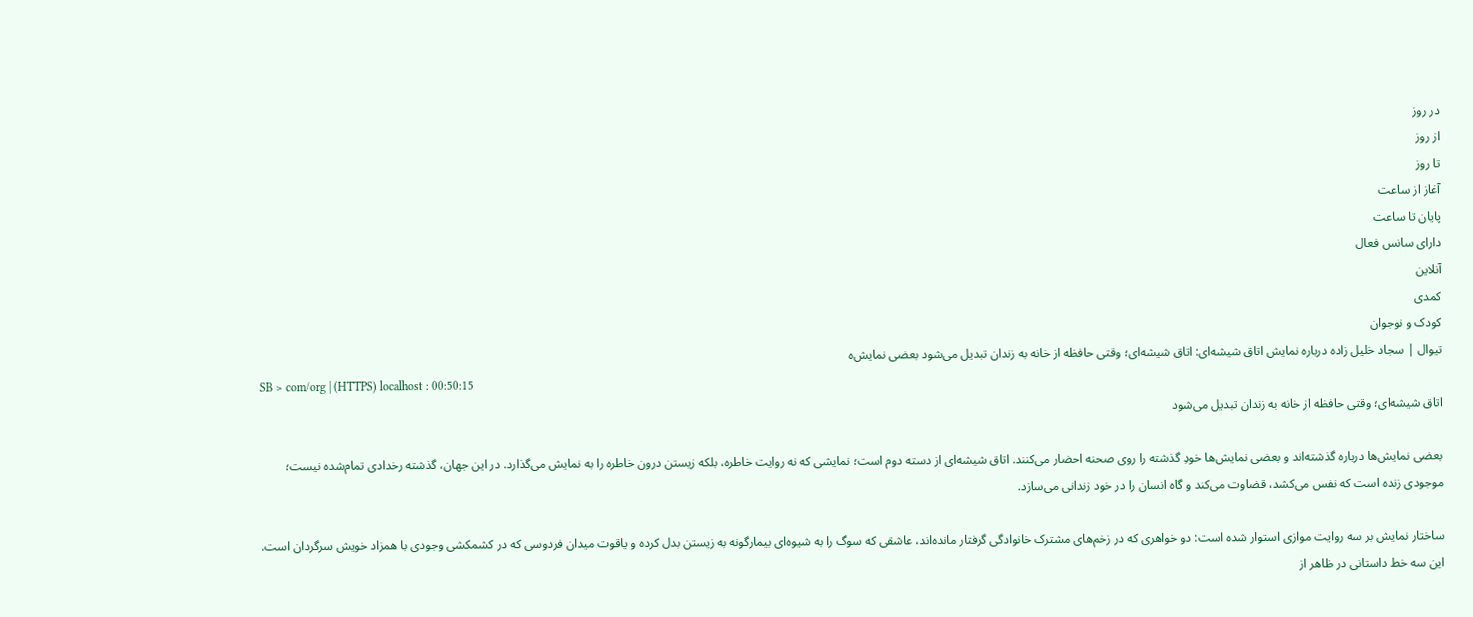در روز
از روز
تا روز
آغاز از ساعت
پایان تا ساعت
دارای سانس فعال
آنلاین
کمدی
کودک و نوجوان
تیوال | سجاد خلیل زاده درباره نمایش اتاق شیشه‌ای: اتاق شیشه‌ای؛ وقتی حافظه از خانه به زندان تبدیل می‌شود بعضی نمایش‌ه
SB > com/org | (HTTPS) localhost : 00:50:15
اتاق شیشه‌ای؛ وقتی حافظه از خانه به زندان تبدیل می‌شود

بعضی نمایش‌ها درباره گذشته‌اند و بعضی نمایش‌ها خودِ گذشته را روی صحنه احضار می‌کنند. اتاق شیشه‌ای از دسته دوم است؛ نمایشی که نه روایت خاطره، بلکه زیستن درون خاطره را به نمایش می‌گذارد. در این جهان، گذشته رخدادی تمام‌شده نیست؛ موجودی زنده است که نفس می‌کشد، قضاوت می‌کند و گاه انسان را در خود زندانی می‌سازد.

ساختار نمایش بر سه روایت موازی استوار شده است: دو خواهری که در زخم‌های مشترک خانوادگی گرفتار مانده‌اند، عاشقی که سوگ را به شیوه‌ای بیمارگونه به زیستن بدل کرده و یاقوت میدان فردوسی که در کشمکشی وجودی با همزاد خویش سرگردان است. این سه خط داستانی در ظاهر از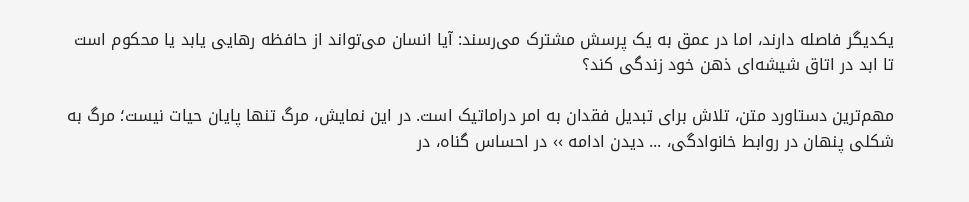یکدیگر فاصله دارند، اما در عمق به یک پرسش مشترک می‌رسند: آیا انسان می‌تواند از حافظه رهایی یابد یا محکوم است تا ابد در اتاق شیشه‌ای ذهن خود زندگی کند؟

مهم‌ترین دستاورد متن، تلاش برای تبدیل فقدان به امر دراماتیک است. در این نمایش، مرگ تنها پایان حیات نیست؛ مرگ به شکلی پنهان در روابط خانوادگی، ... دیدن ادامه ›› در احساس گناه، در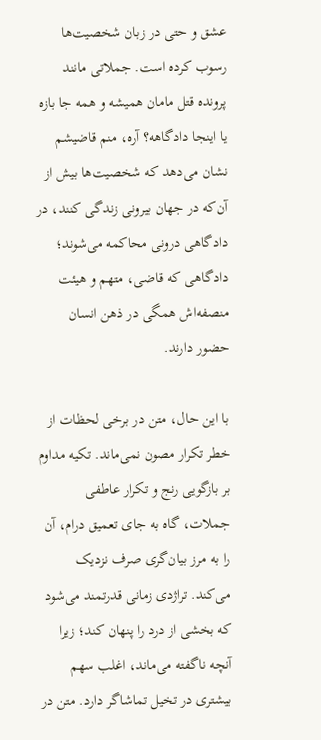عشق و حتی در زبان شخصیت‌ها رسوب کرده است. جملاتی مانند پرونده قتل مامان همیشه و همه جا بازه یا اینجا دادگاهه؟ آره، منم قاضیشم نشان می‌دهد که شخصیت‌ها بیش از آن‌که در جهان بیرونی زندگی کنند، در دادگاهی درونی محاکمه می‌شوند؛ دادگاهی که قاضی، متهم و هیئت منصفه‌اش همگی در ذهن انسان حضور دارند.

با این حال، متن در برخی لحظات از خطر تکرار مصون نمی‌ماند. تکیه مداوم بر بازگویی رنج و تکرار عاطفی جملات، گاه به جای تعمیق درام، آن را به مرز بیان‌گری صرف نزدیک می‌کند. تراژدی زمانی قدرتمند می‌شود که بخشی از درد را پنهان کند؛ زیرا آنچه ناگفته می‌ماند، اغلب سهم بیشتری در تخیل تماشاگر دارد. متن در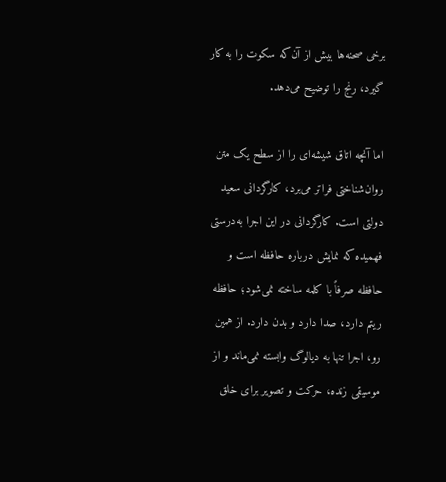برخی صحنه‌ها بیش از آن‌که سکوت را به کار گیرد، رنج را توضیح می‌دهد.

اما آنچه اتاق شیشه‌ای را از سطح یک متن روان‌شناختی فراتر می‌برد، کارگردانی سعید دولتی است. کارگردانی در این اجرا به‌درستی فهمیده که نمایش درباره حافظه است و حافظه صرفاً با کلمه ساخته نمی‌شود؛ حافظه ریتم دارد، صدا دارد و بدن دارد. از همین رو، اجرا تنها به دیالوگ وابسته نمی‌ماند و از موسیقی زنده، حرکت و تصویر برای خلق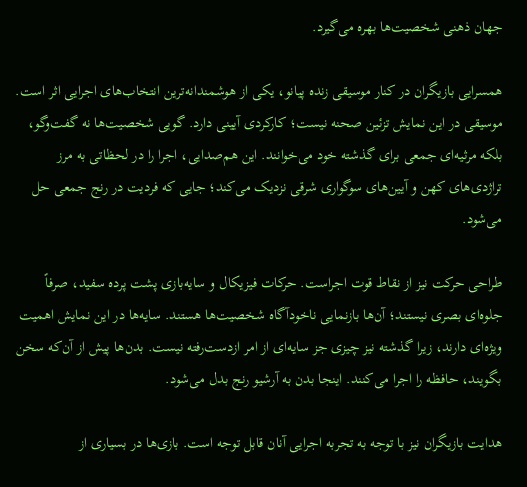جهان ذهنی شخصیت‌ها بهره می‌گیرد.

همسرایی بازیگران در کنار موسیقی زنده پیانو، یکی از هوشمندانه‌ترین انتخاب‌های اجرایی اثر است. موسیقی در این نمایش تزئین صحنه نیست؛ کارکردی آیینی دارد. گویی شخصیت‌ها نه گفت‌وگو، بلکه مرثیه‌ای جمعی برای گذشته خود می‌خوانند. این هم‌صدایی، اجرا را در لحظاتی به مرز تراژدی‌های کهن و آیین‌های سوگواری شرقی نزدیک می‌کند؛ جایی که فردیت در رنج جمعی حل می‌شود.

طراحی حرکت نیز از نقاط قوت اجراست. حرکات فیزیکال و سایه‌بازی پشت پرده سفید، صرفاً جلوه‌ای بصری نیستند؛ آن‌ها بازنمایی ناخودآگاه شخصیت‌ها هستند. سایه‌ها در این نمایش اهمیت ویژه‌ای دارند، زیرا گذشته نیز چیزی جز سایه‌ای از امر ازدست‌رفته نیست. بدن‌ها پیش از آن‌که سخن بگویند، حافظه را اجرا می‌کنند. اینجا بدن به آرشیو رنج بدل می‌شود.

هدایت بازیگران نیز با توجه به تجربه اجرایی آنان قابل توجه است. بازی‌ها در بسیاری از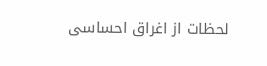لحظات از اغراق احساسی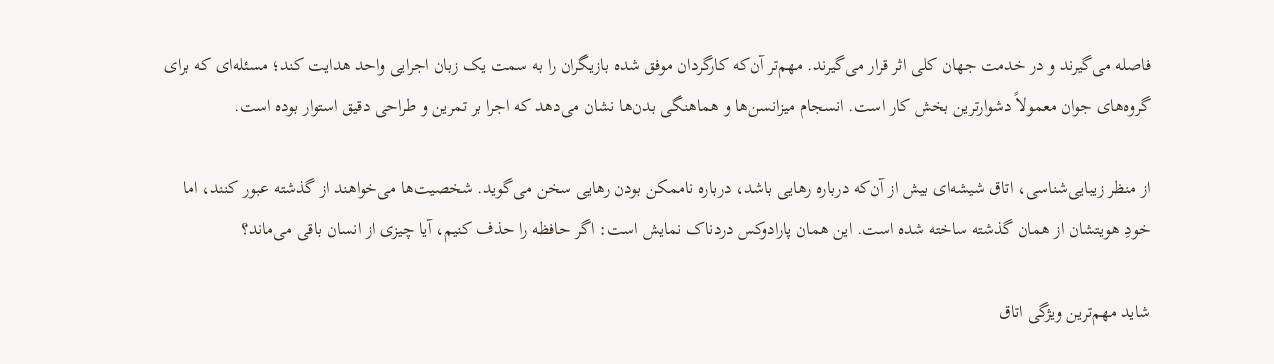فاصله می‌گیرند و در خدمت جهان کلی اثر قرار می‌گیرند. مهم‌تر آن‌که کارگردان موفق شده بازیگران را به سمت یک زبان اجرایی واحد هدایت کند؛ مسئله‌ای که برای گروه‌های جوان معمولاً دشوارترین بخش کار است. انسجام میزانسن‌ها و هماهنگی بدن‌ها نشان می‌دهد که اجرا بر تمرین و طراحی دقیق استوار بوده است.

از منظر زیبایی‌شناسی، اتاق شیشه‌ای بیش از آن‌که درباره رهایی باشد، درباره ناممکن بودن رهایی سخن می‌گوید. شخصیت‌ها می‌خواهند از گذشته عبور کنند، اما خودِ هویتشان از همان گذشته ساخته شده است. این همان پارادوکس دردناک نمایش است: اگر حافظه را حذف کنیم، آیا چیزی از انسان باقی می‌ماند؟

شاید مهم‌ترین ویژگی اتاق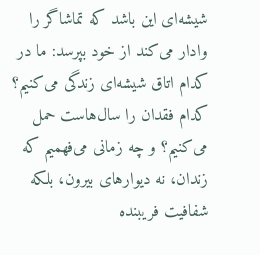شیشه‌ای این باشد که تماشاگر را وادار می‌کند از خود بپرسد: ما در کدام اتاق شیشه‌ای زندگی می‌کنیم؟ کدام فقدان را سال‌هاست حمل می‌کنیم؟ و چه زمانی می‌فهمیم که زندان، نه دیوارهای بیرون، بلکه شفافیت فریبنده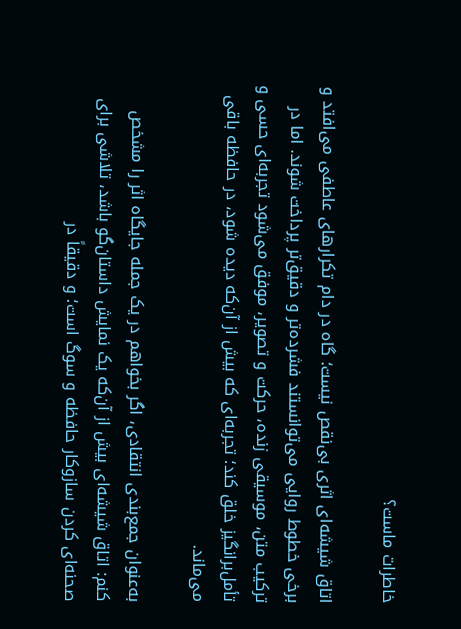خاطرات ماست؟

اتاق شیشه‌ای اثری بی‌نقص نیست؛ گاه در دام تکرارهای عاطفی می‌افتد و برخی خطوط روایی می‌توانستند فشرده‌تر و دقیق‌تر پرداخت شوند. اما در ترکیب متن، موسیقی زنده، حرکت و تصویر، موفق می‌شود تجربه‌ای حسی و تأمل‌برانگیز خلق کند؛ تجربه‌ای که بیش از آن‌که دیده شود، در حافظه باقی می‌ماند.

به‌عنوان جمع‌بندی انتقادی، اگر بخواهم در یک جمله جایگاه اثر را مشخص کنم: اتاق شیشه‌ای بیش از آن‌که یک نمایش داستان‌گو باشد، تلاشی برای صحنه‌ای کردن سازوکار حافظه و سوگ است؛ و دقیقاً در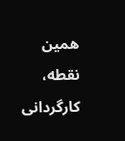همین نقطه، کارگردانی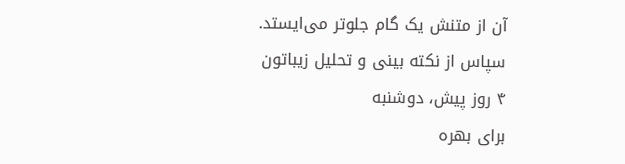آن از متنش یک گام جلوتر می‌ایستد.
سپاس از نکته بینی و تحلیل زیباتون
۴ روز پیش، دوشنبه
برای بهره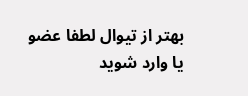بهتر از تیوال لطفا عضو یا وارد شوید